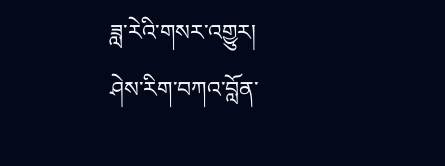ཟླ་རེའི་གསར་འགྱུར།
ཤེས་རིག་བཀའ་བློན་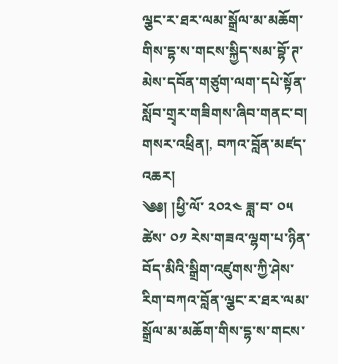ལྕང་ར་ཐར་ལམ་སྒྲོལ་མ་མཆོག་གིས་དྷ་ས་གངས་སྐྱིད་སམ་བྷོ་ཊ་མེས་དབོན་གཙུག་ལག་དཔེ་སྟོན་སློབ་གྲྭར་གཟིགས་ཞིབ་གནང་བ།
གསར་འཕྲིན།, བཀའ་བློན་མཛད་འཆར།
༄༅། །ཕྱི་ལོ་ ༢༠༢༤ ཟླ་བ་ ༠༥ ཚེས་ ༠༡ རེས་གཟའ་ལྷག་པ་ཉིན་བོད་མིའི་སྒྲིག་འཛུགས་ཀྱི་ཤེས་རིག་བཀའ་བློན་ལྕང་ར་ཐར་ལམ་སྒྲོལ་མ་མཆོག་གིས་དྷ་ས་གངས་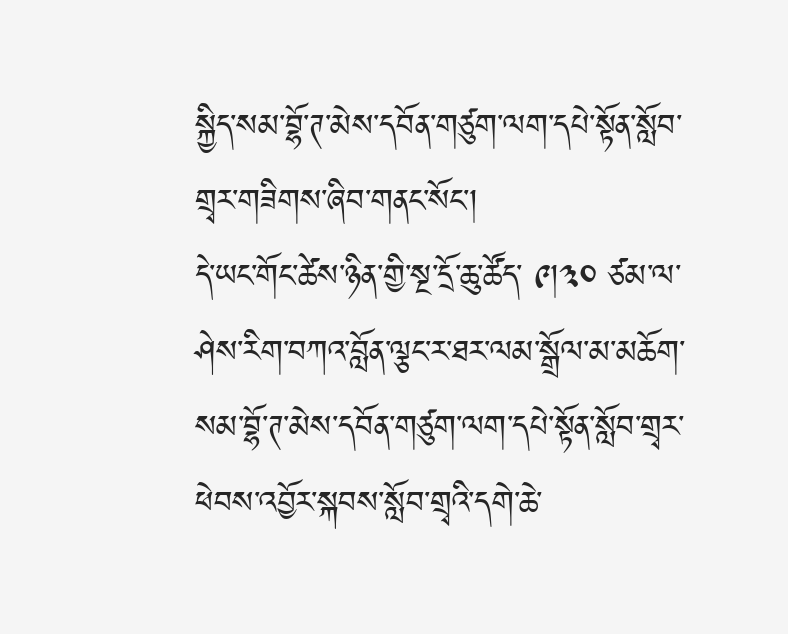སྐྱིད་སམ་བྷོ་ཊ་མེས་དབོན་གཙུག་ལག་དཔེ་སྟོན་སློབ་གྲྭར་གཟིགས་ཞིབ་གནང་སོང་།
དེ་ཡང་གོང་ཚེས་ཉིན་གྱི་སྔ་དྲོ་ཆུ་ཚོད་ ༩།༣༠ ཙམ་ལ་ཤེས་རིག་བཀའ་བློན་ལྕང་ར་ཐར་ལམ་སྒྲོལ་མ་མཆོག་སམ་བྷོ་ཊ་མེས་དབོན་གཙུག་ལག་དཔེ་སྟོན་སློབ་གྲྭར་ཕེབས་འབྱོར་སྐབས་སློབ་གྲྭའི་དགེ་ཆེ་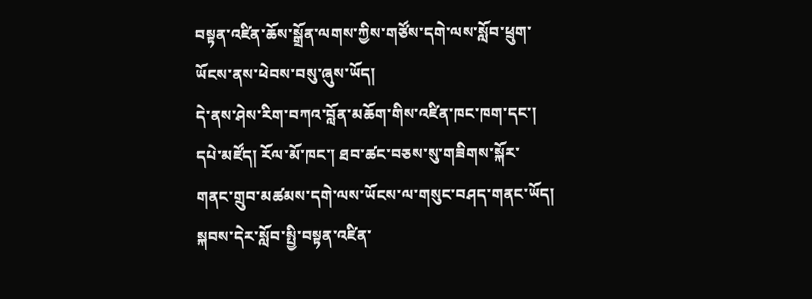བསྟན་འཛིན་ཆོས་སྒྲོན་ལགས་ཀྱིས་གཙོས་དགེ་ལས་སློབ་ཕྲུག་ཡོངས་ནས་ཕེབས་བསུ་ཞུས་ཡོད།
དེ་ནས་ཤེས་རིག་བཀའ་བློན་མཆོག་གིས་འཛིན་ཁང་ཁག་དང་། དཔེ་མཛོད། རོལ་མོ་ཁང་། ཐབ་ཚང་བཅས་སུ་གཟིགས་སྐོར་གནང་གྲུབ་མཚམས་དགེ་ལས་ཡོངས་ལ་གསུང་བཤད་གནང་ཡོད། སྐབས་དེར་སློབ་སྤྱི་བསྟན་འཛིན་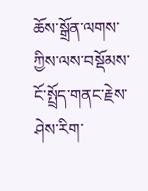ཆོས་སྒྲོན་ལགས་ཀྱིས་ལས་བསྡོམས་ངོ་སྤྲོད་གནང་རྗེས་ཤེས་རིག་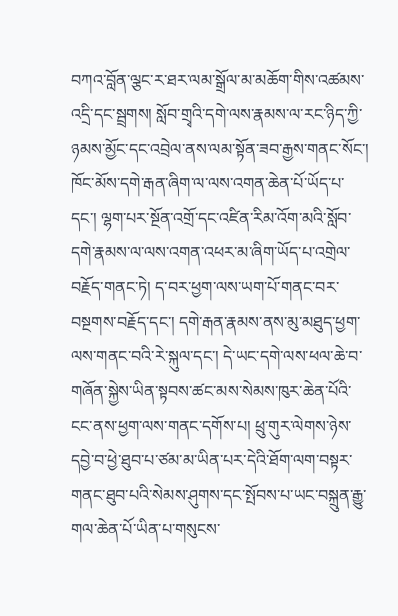བཀའ་བློན་ལྕང་ར་ཐར་ལམ་སྒྲོལ་མ་མཆོག་གིས་འཚམས་འདྲི་དང་སྦྲགས། སློབ་གྲྭའི་དགེ་ལས་རྣམས་ལ་རང་ཉིད་ཀྱི་ཉམས་མྱོང་དང་འབྲེལ་ནས་ལམ་སྟོན་ཟབ་རྒྱས་གནང་སོང་།
ཁོང་མོས་དགེ་རྒན་ཞིག་ལ་ལས་འགན་ཆེན་པོ་ཡོད་པ་དང་། ལྷག་པར་སྔོན་འགྲོ་དང་འཛིན་རིམ་འོག་མའི་སློབ་དགེ་རྣམས་ལ་ལས་འགན་འཕར་མ་ཞིག་ཡོད་པ་འགྲེལ་བརྗོད་གནང་ཏེ། ད་བར་ཕྱག་ལས་ཡག་པོ་གནང་བར་བསྔགས་བརྗོད་དང་། དགེ་རྒན་རྣམས་ནས་མུ་མཐུད་ཕྱག་ལས་གནང་བའི་རེ་སྐུལ་དང་། དེ་ཡང་དགེ་ལས་ཕལ་ཆེ་བ་གཞོན་སྐྱེས་ཡིན་སྟབས་ཚང་མས་སེམས་ཁུར་ཆེན་པོའི་ངང་ནས་ཕྱག་ལས་གནང་དགོས་པ། ཕྲུ་གུར་ལེགས་ཉེས་དབྱེ་བ་ཕྱེ་ཐུབ་པ་ཙམ་མ་ཡིན་པར་དེའི་ཐོག་ལག་བསྟར་གནང་ཐུབ་པའི་སེམས་ཤུགས་དང་སྤོབས་པ་ཡང་བསྐྲུན་རྒྱུ་གལ་ཆེན་པོ་ཡིན་པ་གསུངས་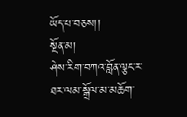ཡོད་པ་བཅས།།
སྔོན་མ།
ཤེས་རིག་བཀའ་བློན་ལྕང་ར་ཐར་ལམ་སྒྲོལ་མ་མཆོག་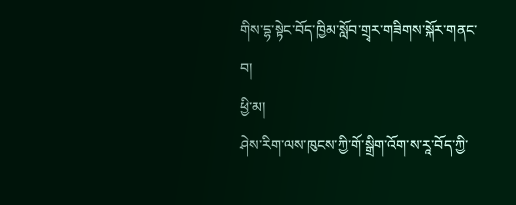གིས་དྷ་སྟེང་བོད་ཁྱིམ་སློབ་གྲྭར་གཟིགས་སྐོར་གནང་བ།
ཕྱི་མ།
ཤེས་རིག་ལས་ཁུངས་ཀྱི་གོ་སྒྲིག་འོག་ས་རཱ་བོད་ཀྱི་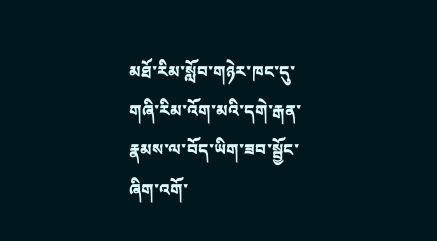མཐོ་རིམ་སློབ་གཉེར་ཁང་དུ་གཞི་རིམ་འོག་མའི་དགེ་རྒན་རྣམས་ལ་བོད་ཡིག་ཟབ་སྦྱོང་ཞིག་འགོ་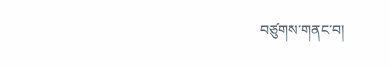བཙུགས་གནང་བ།